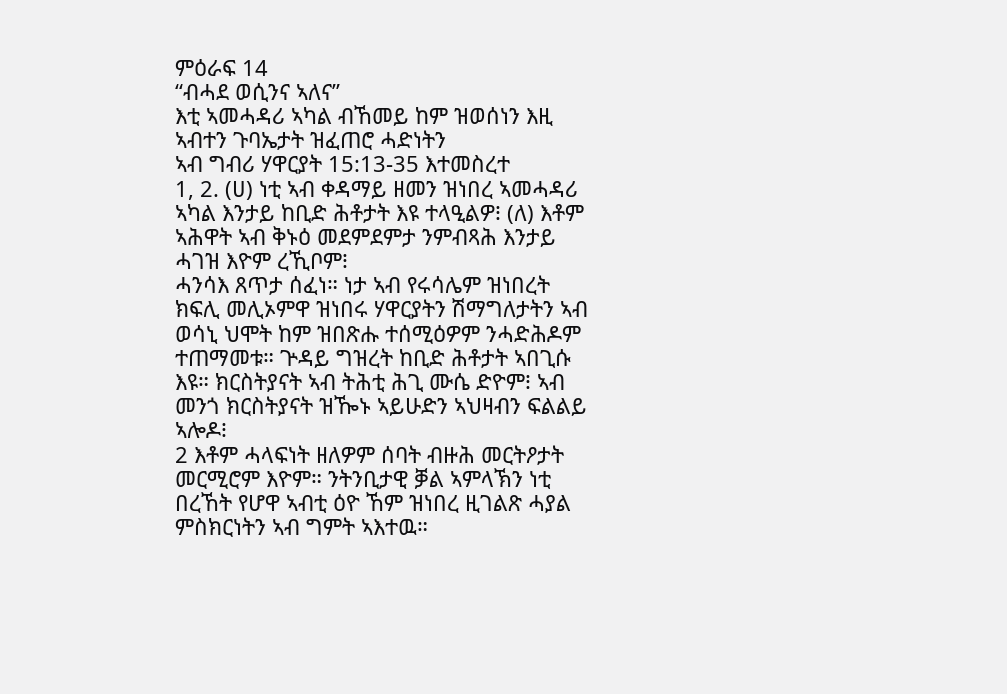ምዕራፍ 14
“ብሓደ ወሲንና ኣለና”
እቲ ኣመሓዳሪ ኣካል ብኸመይ ከም ዝወሰነን እዚ ኣብተን ጉባኤታት ዝፈጠሮ ሓድነትን
ኣብ ግብሪ ሃዋርያት 15:13-35 እተመስረተ
1, 2. (ሀ) ነቲ ኣብ ቀዳማይ ዘመን ዝነበረ ኣመሓዳሪ ኣካል እንታይ ከቢድ ሕቶታት እዩ ተላዒልዎ፧ (ለ) እቶም ኣሕዋት ኣብ ቅኑዕ መደምደምታ ንምብጻሕ እንታይ ሓገዝ እዮም ረኺቦም፧
ሓንሳእ ጸጥታ ሰፈነ። ነታ ኣብ የሩሳሌም ዝነበረት ክፍሊ መሊኦምዋ ዝነበሩ ሃዋርያትን ሽማግለታትን ኣብ ወሳኒ ህሞት ከም ዝበጽሑ ተሰሚዕዎም ንሓድሕዶም ተጠማመቱ። ጕዳይ ግዝረት ከቢድ ሕቶታት ኣበጊሱ እዩ። ክርስትያናት ኣብ ትሕቲ ሕጊ ሙሴ ድዮም፧ ኣብ መንጎ ክርስትያናት ዝዀኑ ኣይሁድን ኣህዛብን ፍልልይ ኣሎዶ፧
2 እቶም ሓላፍነት ዘለዎም ሰባት ብዙሕ መርትዖታት መርሚሮም እዮም። ንትንቢታዊ ቓል ኣምላኽን ነቲ በረኸት የሆዋ ኣብቲ ዕዮ ኸም ዝነበረ ዚገልጽ ሓያል ምስክርነትን ኣብ ግምት ኣእተዉ።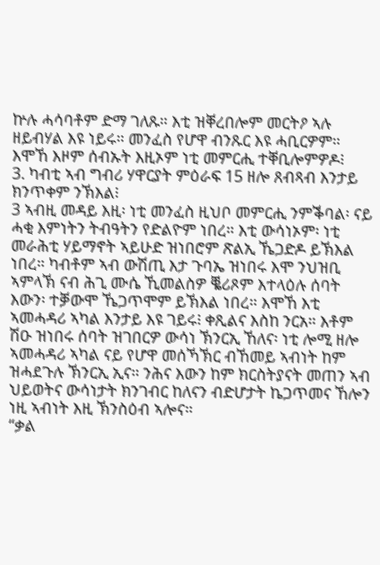ኵሉ ሓሳባቶም ድማ ገለጹ። እቲ ዝቐረበሎም መርትዖ ኣሉ ዘይብሃል እዩ ነይሩ። መንፈስ የሆዋ ብንጹር እዩ ሓቢርዎም። እሞኸ እዞም ሰብኡት እዚኦም ነቲ መምርሒ ተቐቢሎምዎዶ፧
3. ካብቲ ኣብ ግብሪ ሃዋርያት ምዕራፍ 15 ዘሎ ጸብጻብ እንታይ ክንጥቀም ንኽእል፧
3 ኣብዚ መዳይ እዚ፡ ነቲ መንፈስ ዚህቦ መምርሒ ንምቕባል፡ ናይ ሓቂ እምነትን ትብዓትን የድልዮም ነበረ። እቲ ውሳነኦም፡ ነቲ መራሕቲ ሃይማኖት ኣይሁድ ዝነበሮም ጽልኢ ኼጋድዶ ይኽእል ነበረ። ካብቶም ኣብ ውሽጢ እታ ጉባኤ ዝነበሩ እሞ ንህዝቢ ኣምላኽ ናብ ሕጊ ሙሴ ኺመልስዎ ቘሪጾም እተላዕሉ ሰባት እውን፡ ተቓውሞ ኼጋጥሞም ይኽእል ነበረ። እሞኸ እቲ ኣመሓዳሪ ኣካል እንታይ እዩ ገይሩ፧ ቀጺልና እስከ ንርአ። እቶም ሽዑ ዝነበሩ ሰባት ዝገበርዎ ውሳነ ኽንርኢ ኸለና፡ ነቲ ሎሚ ዘሎ ኣመሓዳሪ ኣካል ናይ የሆዋ መሰኻኽር ብኸመይ ኣብነት ከም ዝሓደጉሉ ኽንርኢ ኢና። ንሕና እውን ከም ክርስትያናት መጠን ኣብ ህይወትና ውሳነታት ክንገብር ከለናን ብድሆታት ኬጋጥመና ኸሎን ነዚ ኣብነት እዚ ኽንስዕብ ኣሎና።
“ቃል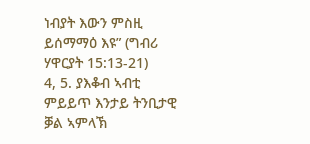ነብያት እውን ምስዚ ይሰማማዕ እዩ” (ግብሪ ሃዋርያት 15:13-21)
4, 5. ያእቆብ ኣብቲ ምይይጥ እንታይ ትንቢታዊ ቓል ኣምላኽ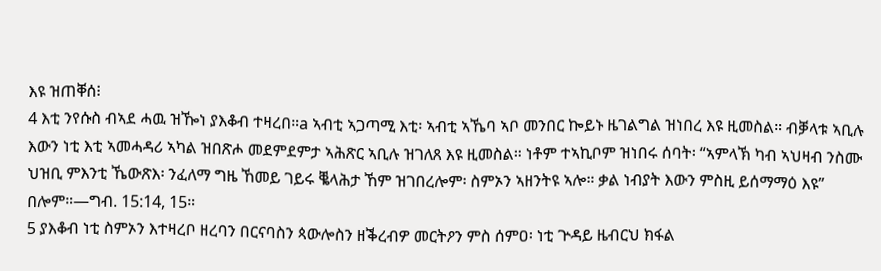እዩ ዝጠቐሰ፧
4 እቲ ንየሱስ ብኣደ ሓዉ ዝዀነ ያእቆብ ተዛረበ።a ኣብቲ ኣጋጣሚ እቲ፡ ኣብቲ ኣኼባ ኣቦ መንበር ኰይኑ ዜገልግል ዝነበረ እዩ ዚመስል። ብቓላቱ ኣቢሉ እውን ነቲ እቲ ኣመሓዳሪ ኣካል ዝበጽሖ መደምደምታ ኣሕጽር ኣቢሉ ዝገለጸ እዩ ዚመስል። ነቶም ተኣኪቦም ዝነበሩ ሰባት፡ “ኣምላኽ ካብ ኣህዛብ ንስሙ ህዝቢ ምእንቲ ኼውጽእ፡ ንፈለማ ግዜ ኸመይ ገይሩ ቘላሕታ ኸም ዝገበረሎም፡ ስምኦን ኣዘንትዩ ኣሎ። ቃል ነብያት እውን ምስዚ ይሰማማዕ እዩ” በሎም።—ግብ. 15:14, 15።
5 ያእቆብ ነቲ ስምኦን እተዛረቦ ዘረባን በርናባስን ጳውሎስን ዘቕረብዎ መርትዖን ምስ ሰምዐ፡ ነቲ ጕዳይ ዜብርህ ክፋል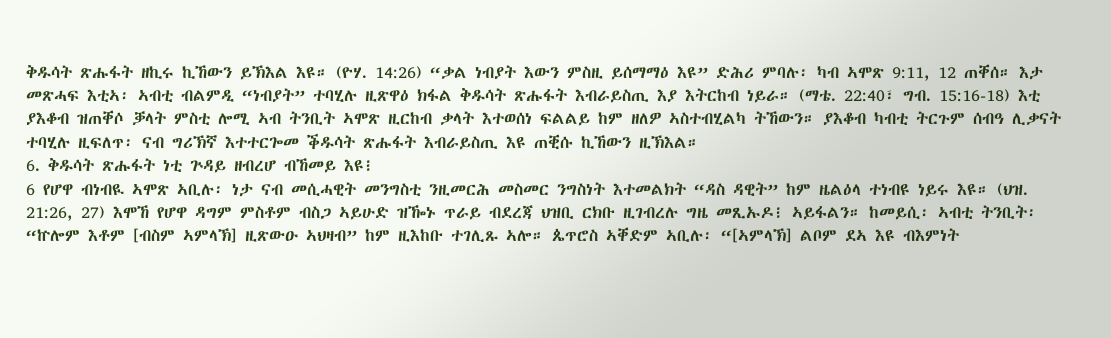ቅዱሳት ጽሑፋት ዘኪሩ ኪኸውን ይኽእል እዩ። (ዮሃ. 14:26) “ቃል ነብያት እውን ምስዚ ይሰማማዕ እዩ” ድሕሪ ምባሉ፡ ካብ ኣሞጽ 9:11, 12 ጠቐሰ። እታ መጽሓፍ እቲኣ፡ ኣብቲ ብልምዲ “ነብያት” ተባሂሉ ዚጽዋዕ ክፋል ቅዱሳት ጽሑፋት እብራይስጢ እያ እትርከብ ነይራ። (ማቴ. 22:40፣ ግብ. 15:16-18) እቲ ያእቆብ ዝጠቐሶ ቓላት ምስቲ ሎሚ ኣብ ትንቢት ኣሞጽ ዚርከብ ቃላት እተወሰነ ፍልልይ ከም ዘለዎ ኣስተብሂልካ ትኸውን። ያእቆብ ካብቲ ትርጉም ሰብዓ ሊቃናት ተባሂሉ ዚፍለጥ፡ ናብ ግሪኽኛ እተተርጐመ ቕዱሳት ጽሑፋት እብራይስጢ እዩ ጠቒሱ ኪኸውን ዚኽእል።
6. ቅዱሳት ጽሑፋት ነቲ ጕዳይ ዘብረሆ ብኸመይ እዩ፧
6 የሆዋ ብነብዪ ኣሞጽ ኣቢሉ፡ ነታ ናብ መሲሓዊት መንግስቲ ንዚመርሕ መስመር ንግስነት እተመልክት “ዳስ ዳዊት” ከም ዜልዕላ ተነብዩ ነይሩ እዩ። (ህዝ. 21:26, 27) እሞኸ የሆዋ ዳግም ምስቶም ብስጋ ኣይሁድ ዝዀኑ ጥራይ ብደረጃ ህዝቢ ርክቡ ዚገብረሉ ግዜ መጺኡዶ፧ ኣይፋልን። ከመይሲ፡ ኣብቲ ትንቢት፡ “ኵሎም እቶም [ብስም ኣምላኽ] ዚጽውዑ ኣህዛብ” ከም ዚእከቡ ተገሊጹ ኣሎ። ጴጥሮስ ኣቐድም ኣቢሉ፡ “[ኣምላኽ] ልቦም ደኣ እዩ ብእምነት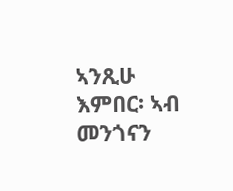ኣንጺሁ እምበር፡ ኣብ መንጎናን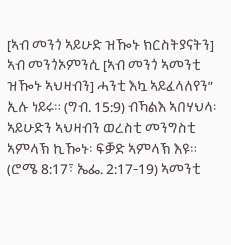[ኣብ መንጎ ኣይሁድ ዝዀኑ ክርስትያናትን] ኣብ መንጎኦምንሲ [ኣብ መንጎ ኣመንቲ ዝዀኑ ኣህዛብን] ሓንቲ እኳ ኣይፈላለየን” ኢሉ ነይሩ። (ግብ. 15:9) ብኻልእ ኣበሃህላ፡ ኣይሁድን ኣህዛብን ወረስቲ መንግስቲ ኣምላኽ ኪዀኑ፡ ፍቓድ ኣምላኽ እዩ። (ሮሜ 8:17፣ ኤፌ. 2:17-19) ኣመንቲ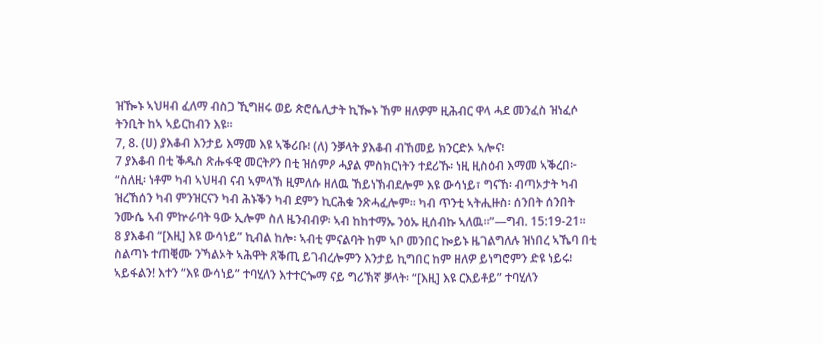ዝዀኑ ኣህዛብ ፈለማ ብስጋ ኺግዘሩ ወይ ጵሮሴሊታት ኪዀኑ ኸም ዘለዎም ዚሕብር ዋላ ሓደ መንፈስ ዝነፈሶ ትንቢት ከኣ ኣይርከብን እዩ።
7, 8. (ሀ) ያእቆብ እንታይ እማመ እዩ ኣቕሪቡ፧ (ለ) ንቓላት ያእቆብ ብኸመይ ክንርድኦ ኣሎና፧
7 ያእቆብ በቲ ቕዱስ ጽሑፋዊ መርትዖን በቲ ዝሰምዖ ሓያል ምስክርነትን ተደሪኹ፡ ነዚ ዚስዕብ እማመ ኣቕረበ፦ “ስለዚ፡ ነቶም ካብ ኣህዛብ ናብ ኣምላኽ ዚምለሱ ዘለዉ ኸይነኽብደሎም እዩ ውሳነይ፣ ግናኸ፡ ብጣኦታት ካብ ዝረኸሰን ካብ ምንዝርናን ካብ ሕኑቕን ካብ ደምን ኪርሕቁ ንጽሓፈሎም። ካብ ጥንቲ ኣትሒዙስ፡ ሰንበት ሰንበት ንሙሴ ኣብ ምኵራባት ዓው ኢሎም ስለ ዜንብብዎ፡ ኣብ ከከተማኡ ንዕኡ ዚሰብኩ ኣለዉ።”—ግብ. 15:19-21።
8 ያእቆብ “[እዚ] እዩ ውሳነይ” ኪብል ከሎ፡ ኣብቲ ምናልባት ከም ኣቦ መንበር ኰይኑ ዜገልግለሉ ዝነበረ ኣኼባ በቲ ስልጣኑ ተጠቒሙ ንኻልኦት ኣሕዋት ጸቕጢ ይገብረሎምን እንታይ ኪግበር ከም ዘለዎ ይነግሮምን ድዩ ነይሩ፧ ኣይፋልን! እተን “እዩ ውሳነይ” ተባሂለን እተተርጐማ ናይ ግሪኽኛ ቓላት፡ “[እዚ] እዩ ርእይቶይ” ተባሂለን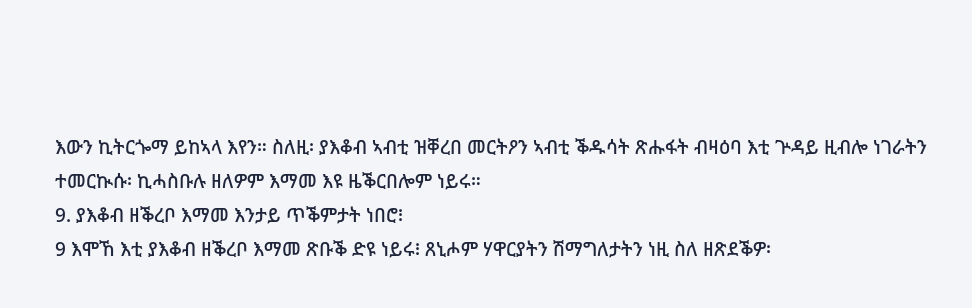እውን ኪትርጐማ ይከኣላ እየን። ስለዚ፡ ያእቆብ ኣብቲ ዝቐረበ መርትዖን ኣብቲ ቕዱሳት ጽሑፋት ብዛዕባ እቲ ጕዳይ ዚብሎ ነገራትን ተመርኲሱ፡ ኪሓስቡሉ ዘለዎም እማመ እዩ ዜቕርበሎም ነይሩ።
9. ያእቆብ ዘቕረቦ እማመ እንታይ ጥቕምታት ነበሮ፧
9 እሞኸ እቲ ያእቆብ ዘቕረቦ እማመ ጽቡቕ ድዩ ነይሩ፧ ጸኒሖም ሃዋርያትን ሽማግለታትን ነዚ ስለ ዘጽደቕዎ፡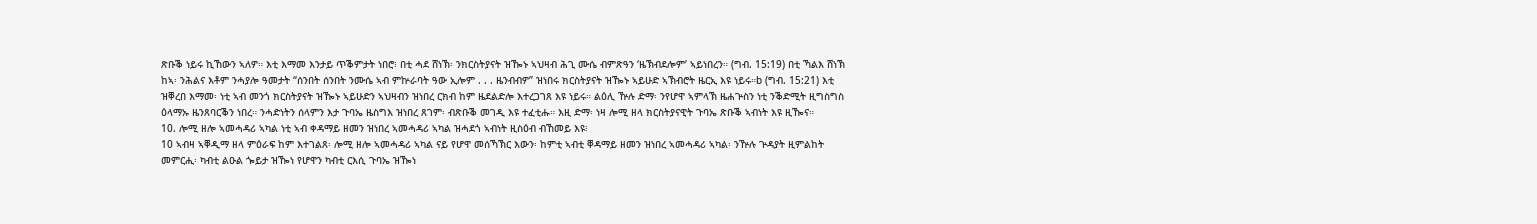ጽቡቕ ነይሩ ኪኸውን ኣለዎ። እቲ እማመ እንታይ ጥቕምታት ነበሮ፧ በቲ ሓደ ሸነኽ፡ ንክርስትያናት ዝዀኑ ኣህዛብ ሕጊ ሙሴ ብምጽዓን ‘ዜኽብደሎም’ ኣይነበረን። (ግብ. 15:19) በቲ ኻልእ ሸነኽ ከኣ፡ ንሕልና እቶም ንሓያሎ ዓመታት “ሰንበት ሰንበት ንሙሴ ኣብ ምኵራባት ዓው ኢሎም . . . ዜንብብዎ” ዝነበሩ ክርስትያናት ዝዀኑ ኣይሁድ ኣኽብሮት ዜርኢ እዩ ነይሩ።b (ግብ. 15:21) እቲ ዝቐረበ እማመ፡ ነቲ ኣብ መንጎ ክርስትያናት ዝዀኑ ኣይሁድን ኣህዛብን ዝነበረ ርክብ ከም ዜደልድሎ እተረጋገጸ እዩ ነይሩ። ልዕሊ ዅሉ ድማ፡ ንየሆዋ ኣምላኽ ዜሐጕስን ነቲ ንቕድሚት ዚግስግስ ዕላማኡ ዜንጸባርቕን ነበረ። ንሓድነትን ሰላምን እታ ጉባኤ ዜስግእ ዝነበረ ጸገም፡ ብጽቡቕ መገዲ እዩ ተፈቲሑ። እዚ ድማ፡ ነዛ ሎሚ ዘላ ክርስትያናዊት ጉባኤ ጽቡቕ ኣብነት እዩ ዚዀና።
10. ሎሚ ዘሎ ኣመሓዳሪ ኣካል ነቲ ኣብ ቀዳማይ ዘመን ዝነበረ ኣመሓዳሪ ኣካል ዝሓደጎ ኣብነት ዚስዕብ ብኸመይ እዩ፧
10 ኣብዛ ኣቐዲማ ዘላ ምዕራፍ ከም እተገልጸ፡ ሎሚ ዘሎ ኣመሓዳሪ ኣካል ናይ የሆዋ መሰኻኽር እውን፡ ከምቲ ኣብቲ ቐዳማይ ዘመን ዝነበረ ኣመሓዳሪ ኣካል፡ ንዅሉ ጕዳያት ዚምልከት መምርሒ፡ ካብቲ ልዑል ጐይታ ዝዀነ የሆዋን ካብቲ ርእሲ ጉባኤ ዝዀነ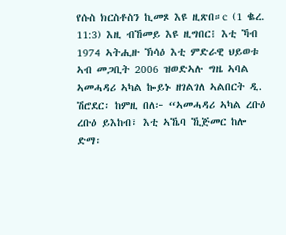የሱስ ክርስቶስን ኪመጾ እዩ ዚጽበ።c (1 ቈረ. 11:3) እዚ ብኸመይ እዩ ዚግበር፧ እቲ ኻብ 1974 ኣትሒዙ ኽሳዕ እቲ ምድራዊ ህይወቱ ኣብ መጋቢት 2006 ዝወድኣሉ ግዜ ኣባል ኣመሓዳሪ ኣካል ኰይኑ ዘገልገለ ኣልበርት ዲ. ሽሮደር፡ ከምዚ በለ፦ “ኣመሓዳሪ ኣካል ረቡዕ ረቡዕ ይእከብ፣ እቲ ኣኼባ ኺጅመር ከሎ ድማ፡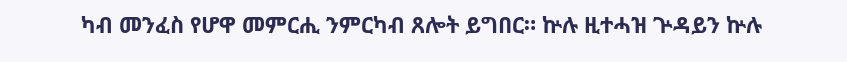ካብ መንፈስ የሆዋ መምርሒ ንምርካብ ጸሎት ይግበር። ኵሉ ዚተሓዝ ጕዳይን ኵሉ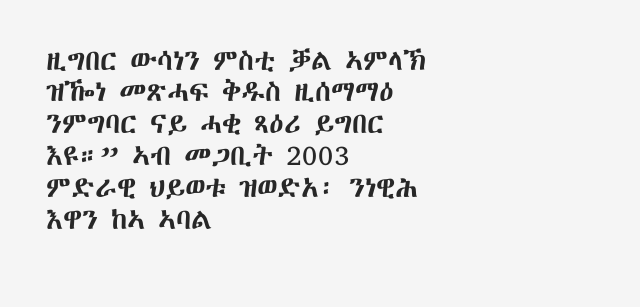ዚግበር ውሳነን ምስቲ ቓል ኣምላኽ ዝዀነ መጽሓፍ ቅዱስ ዚሰማማዕ ንምግባር ናይ ሓቂ ጻዕሪ ይግበር እዩ።” ኣብ መጋቢት 2003 ምድራዊ ህይወቱ ዝወድአ፡ ንነዊሕ እዋን ከኣ ኣባል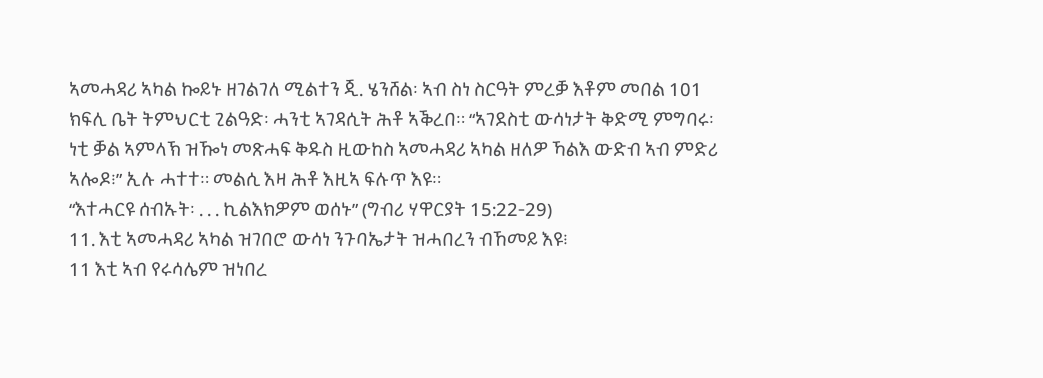ኣመሓዳሪ ኣካል ኰይኑ ዘገልገለ ሚልተን ጂ. ሄንሸል፡ ኣብ ስነ ስርዓት ምረቓ እቶም መበል 101 ክፍሊ ቤት ትምህርቲ ጊልዓድ፡ ሓንቲ ኣገዳሲት ሕቶ ኣቕረበ። “ኣገደስቲ ውሳነታት ቅድሚ ምግባሩ፡ ነቲ ቓል ኣምላኽ ዝዀነ መጽሓፍ ቅዱስ ዚውከስ ኣመሓዳሪ ኣካል ዘለዎ ኻልእ ውድብ ኣብ ምድሪ ኣሎዶ፧” ኢሉ ሓተተ። መልሲ እዛ ሕቶ እዚኣ ፍሉጥ እዩ።
“እተሓርዩ ሰብኡት፡ . . . ኪልእክዎም ወሰኑ” (ግብሪ ሃዋርያት 15:22-29)
11. እቲ ኣመሓዳሪ ኣካል ዝገበሮ ውሳነ ንጉባኤታት ዝሓበረን ብኸመይ እዩ፧
11 እቲ ኣብ የሩሳሌም ዝነበረ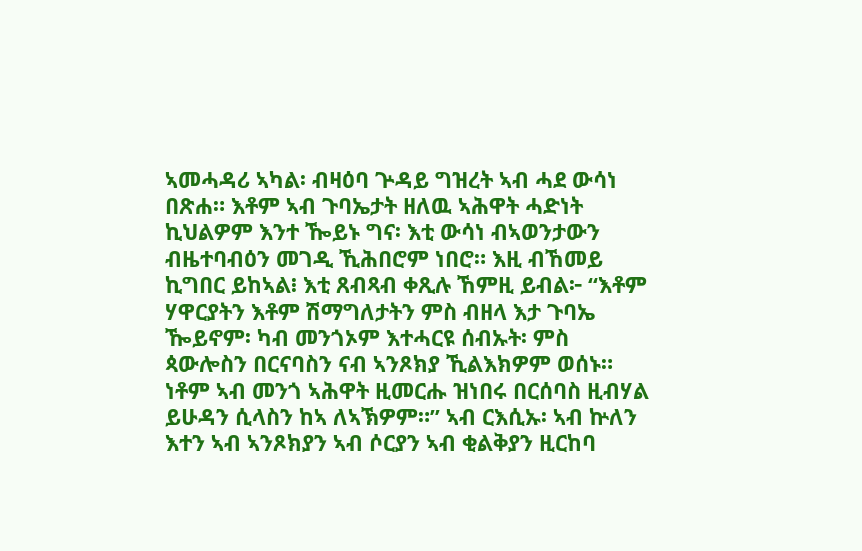ኣመሓዳሪ ኣካል፡ ብዛዕባ ጕዳይ ግዝረት ኣብ ሓደ ውሳነ በጽሐ። እቶም ኣብ ጉባኤታት ዘለዉ ኣሕዋት ሓድነት ኪህልዎም እንተ ዀይኑ ግና፡ እቲ ውሳነ ብኣወንታውን ብዜተባብዕን መገዲ ኺሕበሮም ነበሮ። እዚ ብኸመይ ኪግበር ይከኣል፧ እቲ ጸብጻብ ቀጺሉ ኸምዚ ይብል፦ “እቶም ሃዋርያትን እቶም ሽማግለታትን ምስ ብዘላ እታ ጉባኤ ዀይኖም፡ ካብ መንጎኦም እተሓርዩ ሰብኡት፡ ምስ ጳውሎስን በርናባስን ናብ ኣንጾክያ ኺልእክዎም ወሰኑ። ነቶም ኣብ መንጎ ኣሕዋት ዚመርሑ ዝነበሩ በርሰባስ ዚብሃል ይሁዳን ሲላስን ከኣ ለኣኽዎም።” ኣብ ርእሲኡ፡ ኣብ ኵለን እተን ኣብ ኣንጾክያን ኣብ ሶርያን ኣብ ቂልቅያን ዚርከባ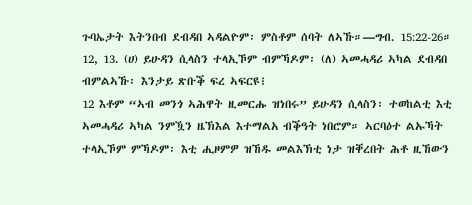ጉባኤታት እትንበብ ደብዳበ ኣዳልዮም፡ ምስቶም ሰባት ለኣኹ።—ግብ. 15:22-26።
12, 13. (ሀ) ይሁዳን ሲላስን ተላኢኾም ብምኻዶም፡ (ለ) ኣመሓዳሪ ኣካል ደብዳበ ብምልኣኹ፡ እንታይ ጽቡቕ ፍረ ኣፍርዩ፧
12 እቶም “ኣብ መንጎ ኣሕዋት ዚመርሑ ዝነበሩ” ይሁዳን ሲላስን፡ ተወከልቲ እቲ ኣመሓዳሪ ኣካል ንምዃን ዜኽእል እተማልአ ብቕዓት ነበሮም። ኣርባዕተ ልኡኻት ተላኢኾም ምኻዶም፡ እቲ ሒዞምዎ ዝኸዱ መልእኽቲ ነታ ዝቐረበት ሕቶ ዚኸውን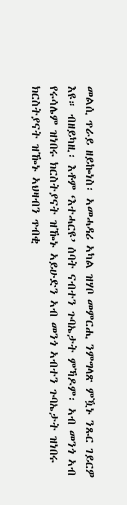መልሲ ጥራይ ዘይኰነስ፡ ኣመሓዳሪ ኣካል ዝሃቦ መምርሒ ንምግላጽ ምዃኑ ንጹር ገይርዎ እዩ። ብዘይካዚ፡ እቶም ‘እተሓርዩ’ ሰባት ናብተን ጉባኤታት ምኻዶም፡ ኣብ መንጎ ኣብ የሩሳሌም ዝነበሩ ክርስትያናት ዝዀኑ ኣይሁድን ኣብ መንጎ ኣብተን ጉባኤታት ዝነበሩ ክርስትያናት ዝዀኑ ኣህዛብን ጥብቂ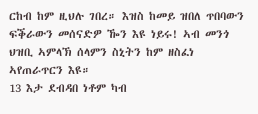ርከብ ከም ዚህሉ ገበረ። እዝስ ከመይ ዝበለ ጥበባውን ፍቕራውን መሰናድዎ ዀን እዩ ነይሩ! ኣብ መንጎ ህዝቢ ኣምላኽ ሰላምን ስኒትን ከም ዘስፈነ ኣየጠራጥርን እዩ።
13 እታ ደብዳበ ነቶም ካብ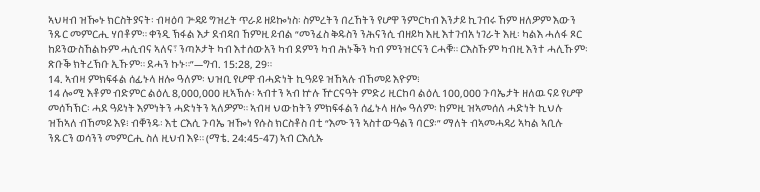ኣህዛብ ዝዀኑ ክርስትያናት፡ ብዛዕባ ጕዳይ ግዝረት ጥራይ ዘይኰነስ፡ ስምረትን በረኸትን የሆዋ ንምርካብ እንታይ ኪገብሩ ኸም ዘለዎም እውን ንጹር መምርሒ ሃበቶም። ቀንዲ ኽፋል እታ ደብዳበ ኸምዚ ይብል “መንፈስ ቅዱስን ንሕናንሲ ብዘይካ እዚ እተገብአ ነገራት እዚ፡ ካልእ ሓለፋ ጾር ከይንውስኸልኩም ሓሲብና ኣለና፣ ንጣኦታት ካብ እተሰውአን ካብ ደምን ካብ ሕኑቕን ካብ ምንዝርናን ርሓቑ። ርእስኹም ካብዚ እንተ ሓሊኹም፡ ጽቡቕ ክትረኽቡ ኢኹም። ደሓን ኩኑ።”—ግብ. 15:28, 29።
14. ኣብዛ ምክፍፋል ሰፊኑላ ዘሎ ዓለም፡ ህዝቢ የሆዋ ብሓድነት ኪዓይዩ ዝኸኣሉ ብኸመይ እዮም፧
14 ሎሚ እቶም ብድምር ልዕሊ 8,000,000 ዚኣኽሉ፡ ኣብተን ኣብ ኵሉ ዅርናዓት ምድሪ ዚርከባ ልዕሊ 100,000 ጉባኤታት ዘለዉ ናይ የሆዋ መሰኻኽር፡ ሓደ ዓይነት እምነትን ሓድነትን ኣለዎም። ኣብዛ ህውከትን ምክፍፋልን ሰፊኑላ ዘሎ ዓለም፡ ከምዚ ዝኣመሰለ ሓድነት ኪህሉ ዝኸኣለ ብኸመይ እዩ፧ ብቐንዱ፡ እቲ ርእሲ ጉባኤ ዝዀነ የሱስ ክርስቶስ በቲ “እሙንን ኣስተውዓልን ባርያ፡” ማለት ብኣመሓዳሪ ኣካል ኣቢሉ ንጹርን ወሳንን መምርሒ ስለ ዚህብ እዩ። (ማቴ. 24:45-47) ኣብ ርእሲኡ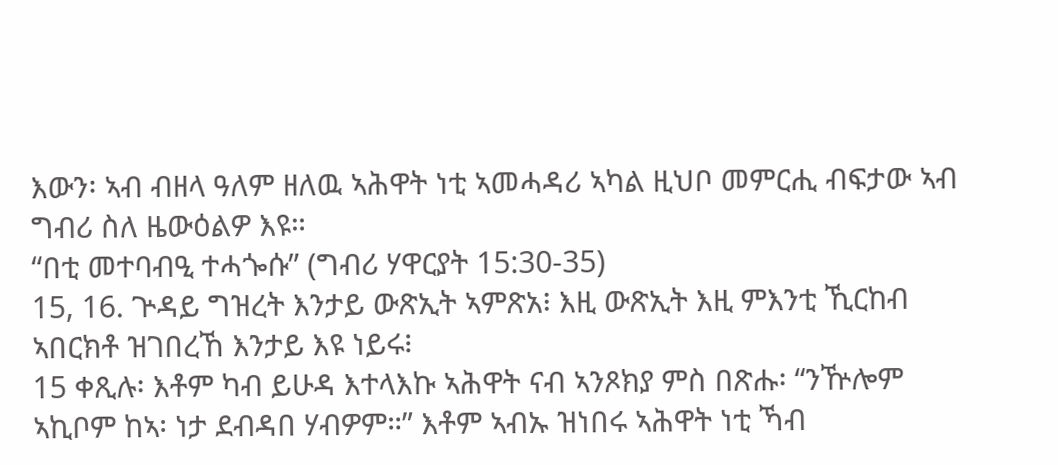እውን፡ ኣብ ብዘላ ዓለም ዘለዉ ኣሕዋት ነቲ ኣመሓዳሪ ኣካል ዚህቦ መምርሒ ብፍታው ኣብ ግብሪ ስለ ዜውዕልዎ እዩ።
“በቲ መተባብዒ ተሓጐሱ” (ግብሪ ሃዋርያት 15:30-35)
15, 16. ጕዳይ ግዝረት እንታይ ውጽኢት ኣምጽአ፧ እዚ ውጽኢት እዚ ምእንቲ ኺርከብ ኣበርክቶ ዝገበረኸ እንታይ እዩ ነይሩ፧
15 ቀጺሉ፡ እቶም ካብ ይሁዳ እተላእኩ ኣሕዋት ናብ ኣንጾክያ ምስ በጽሑ፡ “ንዅሎም ኣኪቦም ከኣ፡ ነታ ደብዳበ ሃብዎም።” እቶም ኣብኡ ዝነበሩ ኣሕዋት ነቲ ኻብ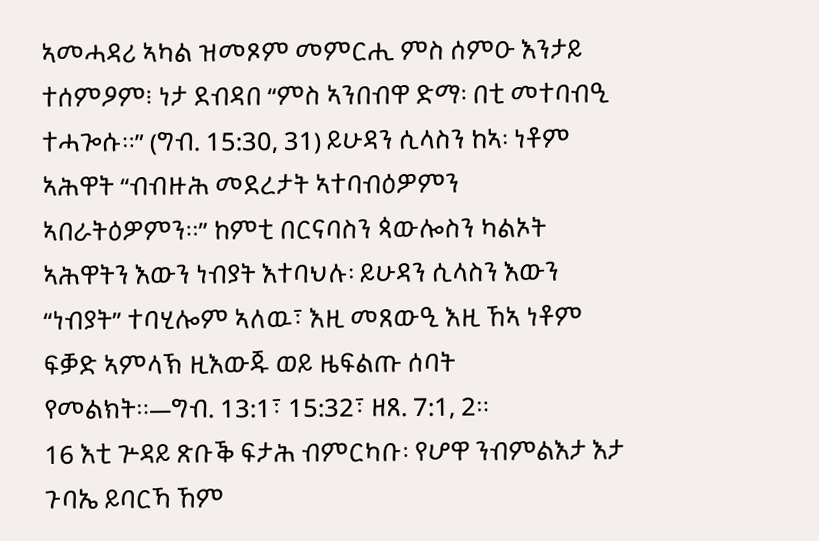ኣመሓዳሪ ኣካል ዝመጾም መምርሒ ምስ ሰምዑ እንታይ ተሰምዖም፧ ነታ ደብዳበ “ምስ ኣንበብዋ ድማ፡ በቲ መተባብዒ ተሓጐሱ።” (ግብ. 15:30, 31) ይሁዳን ሲላስን ከኣ፡ ነቶም ኣሕዋት “ብብዙሕ መደረታት ኣተባብዕዎምን ኣበራትዕዎምን።” ከምቲ በርናባስን ጳውሎስን ካልኦት ኣሕዋትን እውን ነብያት እተባህሉ፡ ይሁዳን ሲላስን እውን “ነብያት” ተባሂሎም ኣለዉ፣ እዚ መጸውዒ እዚ ኸኣ ነቶም ፍቓድ ኣምላኽ ዚእውጁ ወይ ዜፍልጡ ሰባት የመልክት።—ግብ. 13:1፣ 15:32፣ ዘጸ. 7:1, 2።
16 እቲ ጕዳይ ጽቡቕ ፍታሕ ብምርካቡ፡ የሆዋ ንብምልእታ እታ ጉባኤ ይባርኻ ኸም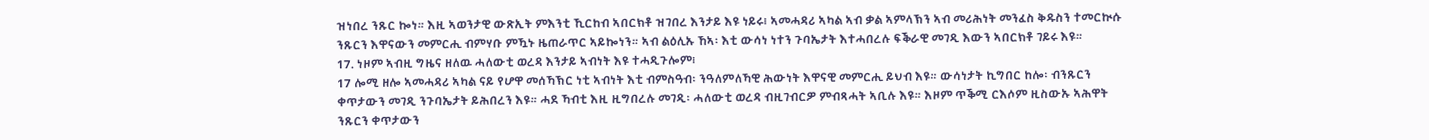ዝነበረ ንጹር ኰነ። እዚ ኣወንታዊ ውጽኢት ምእንቲ ኺርከብ ኣበርክቶ ዝገበረ እንታይ እዩ ነይሩ፧ ኣመሓዳሪ ኣካል ኣብ ቃል ኣምላኽን ኣብ መሪሕነት መንፈስ ቅዱስን ተመርኲሱ ንጹርን እዋናውን መምርሒ ብምሃቡ ምዃኑ ዜጠራጥር ኣይኰነን። ኣብ ልዕሊኡ ኸኣ፡ እቲ ውሳነ ነተን ጉባኤታት እተሓበረሉ ፍቕራዊ መገዲ እውን ኣበርክቶ ገይሩ እዩ።
17. ነዞም ኣብዚ ግዜና ዘለዉ ሓለውቲ ወረዳ እንታይ ኣብነት እዩ ተሓዲጉሎም፧
17 ሎሚ ዘሎ ኣመሓዳሪ ኣካል ናይ የሆዋ መሰኻኽር ነቲ ኣብነት እቲ ብምስዓብ፡ ንዓለምለኻዊ ሕውነት እዋናዊ መምርሒ ይህብ እዩ። ውሳነታት ኪግበር ከሎ፡ ብንጹርን ቀጥታውን መገዲ ንጉባኤታት ይሕበረን እዩ። ሓደ ኻብቲ እዚ ዚግበረሉ መገዲ፡ ሓለውቲ ወረዳ ብዚገብርዎ ምብጻሓት ኣቢሉ እዩ። እዞም ጥቕሚ ርእሶም ዚስውኡ ኣሕዋት ንጹርን ቀጥታውን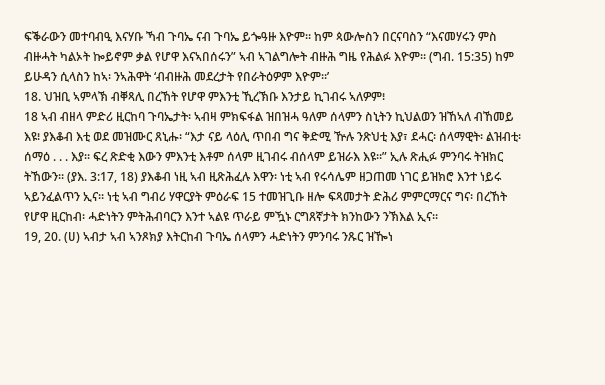ፍቕራውን መተባብዒ እናሃቡ ኻብ ጉባኤ ናብ ጉባኤ ይጐዓዙ እዮም። ከም ጳውሎስን በርናባስን “እናመሃሩን ምስ ብዙሓት ካልኦት ኰይኖም ቃል የሆዋ እናኣበሰሩን” ኣብ ኣገልግሎት ብዙሕ ግዜ የሕልፉ እዮም። (ግብ. 15:35) ከም ይሁዳን ሲላስን ከኣ፡ ንኣሕዋት ‘ብብዙሕ መደረታት የበራትዕዎም እዮም።’
18. ህዝቢ ኣምላኽ ብቐጻሊ በረኸት የሆዋ ምእንቲ ኺረኽቡ እንታይ ኪገብሩ ኣለዎም፧
18 ኣብ ብዘላ ምድሪ ዚርከባ ጉባኤታት፡ ኣብዛ ምክፍፋል ዝበዝሓ ዓለም ሰላምን ስኒትን ኪህልወን ዝኸኣለ ብኸመይ እዩ፧ ያእቆብ እቲ ወደ መዝሙር ጸኒሑ፡ “እታ ናይ ላዕሊ ጥበብ ግና ቅድሚ ዅሉ ንጽህቲ እያ፣ ደሓር፡ ሰላማዊት፡ ልዝብቲ፡ ሰማዕ . . . እያ። ፍረ ጽድቂ እውን ምእንቲ እቶም ሰላም ዚገብሩ ብሰላም ይዝራእ እዩ።” ኢሉ ጽሒፉ ምንባሩ ትዝክር ትኸውን። (ያእ. 3:17, 18) ያእቆብ ነዚ ኣብ ዚጽሕፈሉ እዋን፡ ነቲ ኣብ የሩሳሌም ዘጋጠመ ነገር ይዝክሮ እንተ ነይሩ ኣይንፈልጥን ኢና። ነቲ ኣብ ግብሪ ሃዋርያት ምዕራፍ 15 ተመዝጊቡ ዘሎ ፍጻመታት ድሕሪ ምምርማርና ግና፡ በረኸት የሆዋ ዚርከብ፡ ሓድነትን ምትሕብባርን እንተ ኣልዩ ጥራይ ምዃኑ ርግጸኛታት ክንከውን ንኽእል ኢና።
19, 20. (ሀ) ኣብታ ኣብ ኣንጾክያ እትርከብ ጉባኤ ሰላምን ሓድነትን ምንባሩ ንጹር ዝዀነ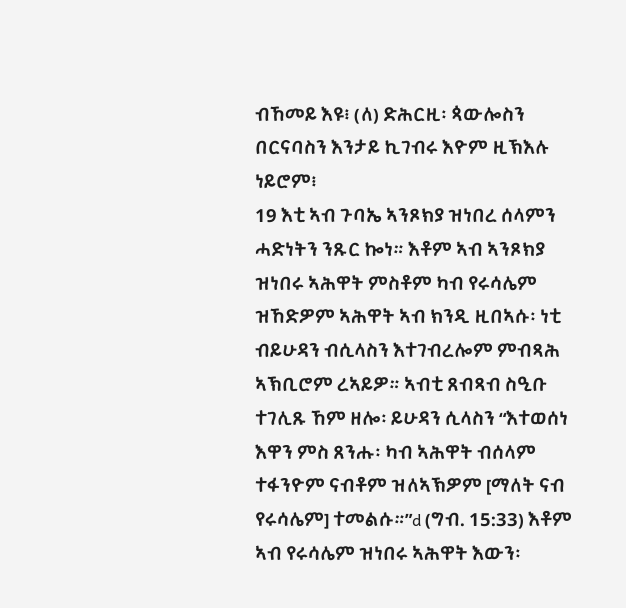ብኸመይ እዩ፧ (ለ) ድሕርዚ፡ ጳውሎስን በርናባስን እንታይ ኪገብሩ እዮም ዚኽእሉ ነይሮም፧
19 እቲ ኣብ ጉባኤ ኣንጾክያ ዝነበረ ሰላምን ሓድነትን ንጹር ኰነ። እቶም ኣብ ኣንጾክያ ዝነበሩ ኣሕዋት ምስቶም ካብ የሩሳሌም ዝኸድዎም ኣሕዋት ኣብ ክንዲ ዚበኣሱ፡ ነቲ ብይሁዳን ብሲላስን እተገብረሎም ምብጻሕ ኣኽቢሮም ረኣይዎ። ኣብቲ ጸብጻብ ስዒቡ ተገሊጹ ኸም ዘሎ፡ ይሁዳን ሲላስን “እተወሰነ እዋን ምስ ጸንሑ፡ ካብ ኣሕዋት ብሰላም ተፋንዮም ናብቶም ዝለኣኽዎም [ማለት ናብ የሩሳሌም] ተመልሱ።”d (ግብ. 15:33) እቶም ኣብ የሩሳሌም ዝነበሩ ኣሕዋት እውን፡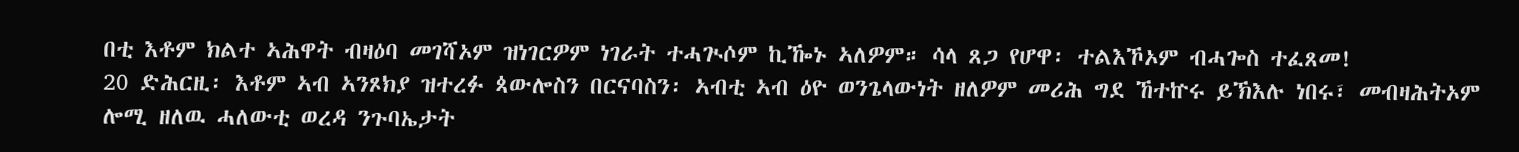በቲ እቶም ክልተ ኣሕዋት ብዛዕባ መገሻኦም ዝነገርዎም ነገራት ተሓጒሶም ኪዀኑ ኣለዎም። ሳላ ጸጋ የሆዋ፡ ተልእኾኦም ብሓጐስ ተፈጸመ!
20 ድሕርዚ፡ እቶም ኣብ ኣንጾክያ ዝተረፉ ጳውሎስን በርናባስን፡ ኣብቲ ኣብ ዕዮ ወንጌላውነት ዘለዎም መሪሕ ግደ ኸተኵሩ ይኽእሉ ነበሩ፣ መብዛሕትኦም ሎሚ ዘለዉ ሓለውቲ ወረዳ ንጉባኤታት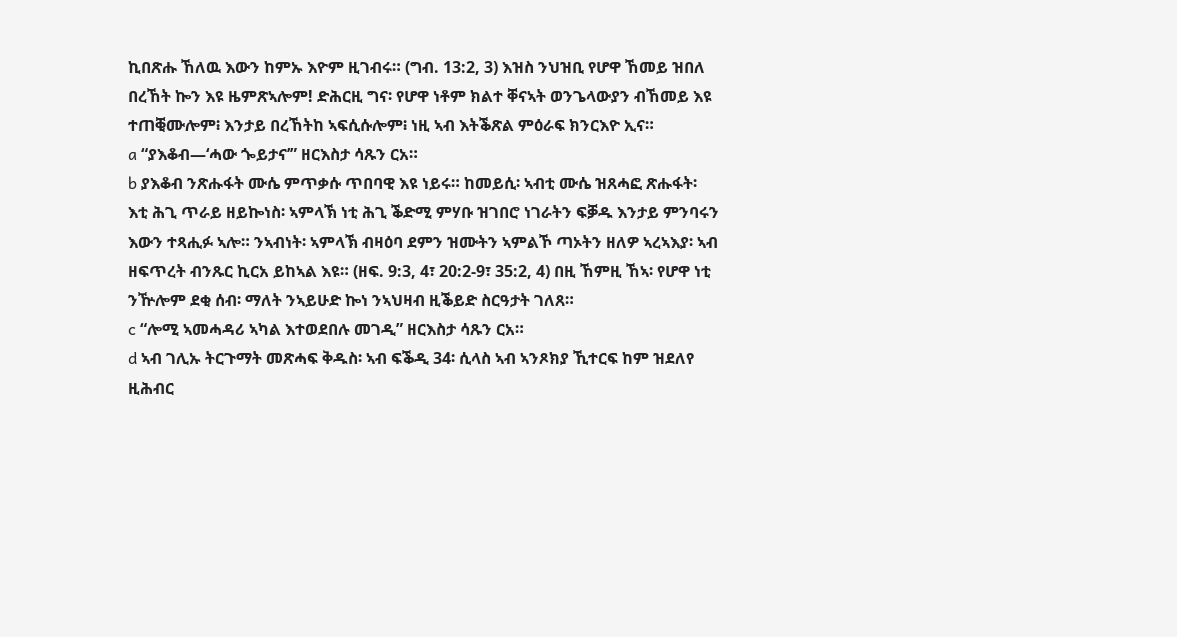ኪበጽሑ ኸለዉ እውን ከምኡ እዮም ዚገብሩ። (ግብ. 13:2, 3) እዝስ ንህዝቢ የሆዋ ኸመይ ዝበለ በረኸት ኰን እዩ ዜምጽኣሎም! ድሕርዚ ግና፡ የሆዋ ነቶም ክልተ ቐናኣት ወንጌላውያን ብኸመይ እዩ ተጠቒሙሎም፧ እንታይ በረኸትከ ኣፍሲሱሎም፧ ነዚ ኣብ እትቕጽል ምዕራፍ ክንርእዮ ኢና።
a “ያእቆብ—‘ሓው ጐይታና’” ዘርእስታ ሳጹን ርአ።
b ያእቆብ ንጽሑፋት ሙሴ ምጥቃሱ ጥበባዊ እዩ ነይሩ። ከመይሲ፡ ኣብቲ ሙሴ ዝጸሓፎ ጽሑፋት፡ እቲ ሕጊ ጥራይ ዘይኰነስ፡ ኣምላኽ ነቲ ሕጊ ቕድሚ ምሃቡ ዝገበሮ ነገራትን ፍቓዱ እንታይ ምንባሩን እውን ተጻሒፉ ኣሎ። ንኣብነት፡ ኣምላኽ ብዛዕባ ደምን ዝሙትን ኣምልኾ ጣኦትን ዘለዎ ኣረኣእያ፡ ኣብ ዘፍጥረት ብንጹር ኪርአ ይከኣል እዩ። (ዘፍ. 9:3, 4፣ 20:2-9፣ 35:2, 4) በዚ ኸምዚ ኸኣ፡ የሆዋ ነቲ ንዅሎም ደቂ ሰብ፡ ማለት ንኣይሁድ ኰነ ንኣህዛብ ዚቕይድ ስርዓታት ገለጸ።
c “ሎሚ ኣመሓዳሪ ኣካል እተወደበሉ መገዲ” ዘርእስታ ሳጹን ርአ።
d ኣብ ገሊኡ ትርጉማት መጽሓፍ ቅዱስ፡ ኣብ ፍቕዲ 34፡ ሲላስ ኣብ ኣንጾክያ ኺተርፍ ከም ዝደለየ ዚሕብር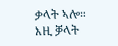ቃላት ኣሎ። እዚ ቓላት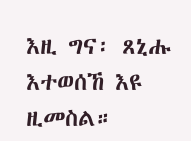እዚ ግና፡ ጸኒሑ እተወሰኸ እዩ ዚመስል።